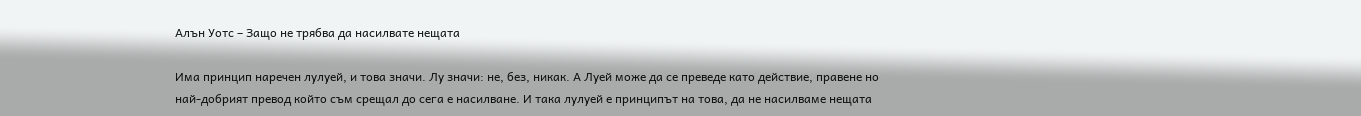Алън Уотс – Защо не трябва да насилвате нещата

Има принцип наречен лулуей, и това значи. Лу значи: не, без, никак. А Луей може да се преведе като действие, правене но най-добрият превод който съм срещал до сега е насилване. И така лулуей е принципът на това, да не насилваме нещата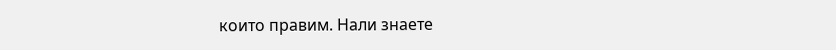които правим. Нали знаете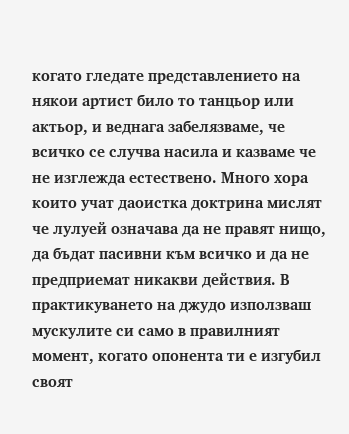когато гледате представлението на някои артист било то танцьор или актьор, и веднага забелязваме, че всичко се случва насила и казваме че не изглежда естествено. Много хора които учат даоистка доктрина мислят че лулуей означава да не правят нищо, да бъдат пасивни към всичко и да не предприемат никакви действия. В практикуването на джудо използваш мускулите си само в правилният момент, когато опонента ти е изгубил своят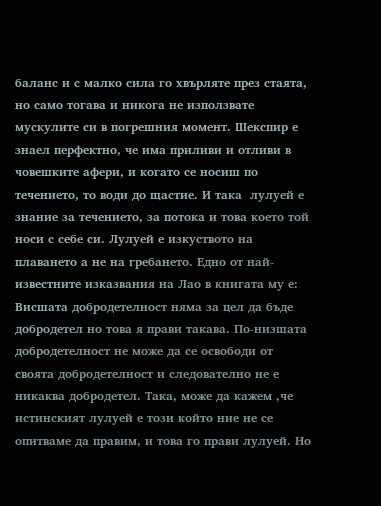баланс и с малко сила го хвърляте през стаята, но само тогава и никога не използвате мускулите си в погрешния момент. Шекспир е знаел перфектно, че има приливи и отливи в човешките афери, и когато се носиш по течението, то води до щастие. И така  лулуей е знание за течението, за потока и това което той носи с себе си. Лулуей е изкуството на плаването а не на гребането. Едно от най-известните изказвания на Лао в книгата му е: Висшата добродетелност няма за цел да бъде добродетел но това я прави такава. По-низшата добродетелност не може да се освободи от своята добродетелност и следователно не е никаква добродетел. Така, може да кажем ,че истинският лулуей е този който ние не се опитваме да правим, и това го прави лулуей. Но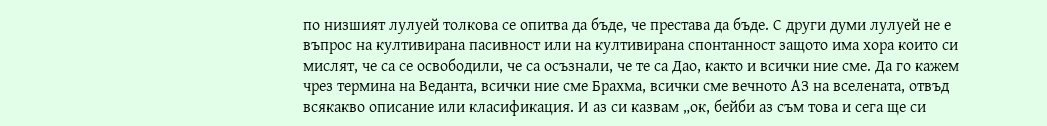по низшият лулуей толкова се опитва да бъде, че престава да бъде. С други думи лулуей не е въпрос на култивирана пасивност или на култивирана спонтанност защото има хора които си мислят, че са се освободили, че са осъзнали, че те са Дао, както и всички ние сме. Да го кажем чрез термина на Веданта, всички ние сме Брахма, всички сме вечното АЗ на вселената, отвъд всякакво описание или класификация. И аз си казвам „ок, бейби аз съм това и сега ще си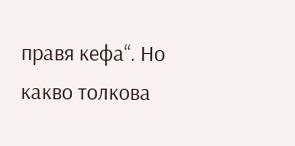правя кефа“. Но какво толкова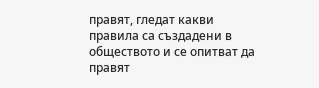правят, гледат какви правила са създадени в обществото и се опитват да правят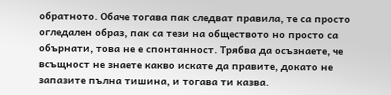обратното. Обаче тогава пак следват правила, те са просто огледален образ, пак са тези на обществото но просто са обърнати, това не е спонтанност. Трябва да осъзнаете, че всъщност не знаете какво искате да правите, докато не запазите пълна тишина, и тогава ти казва.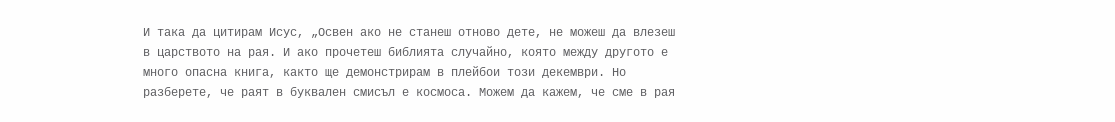И така да цитирам Исус, „Освен ако не станеш отново дете, не можеш да влезеш в царството на рая. И ако прочетеш библията случайно, която между другото е много опасна книга, както ще демонстрирам в плейбои този декември. Но разберете, че раят в буквален смисъл е космоса. Можем да кажем, че сме в рая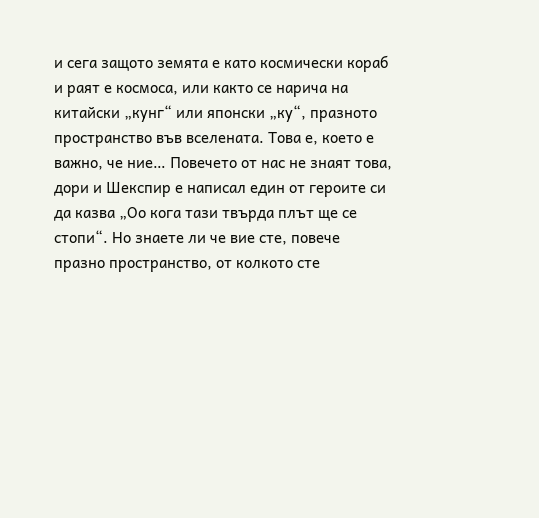и сега защото земята е като космически кораб и раят е космоса, или както се нарича на китайски „кунг“ или японски „ку“, празното пространство във вселената. Това е, което е важно, че ние… Повечето от нас не знаят това, дори и Шекспир е написал един от героите си да казва „Оо кога тази твърда плът ще се стопи“. Но знаете ли че вие сте, повече празно пространство, от колкото сте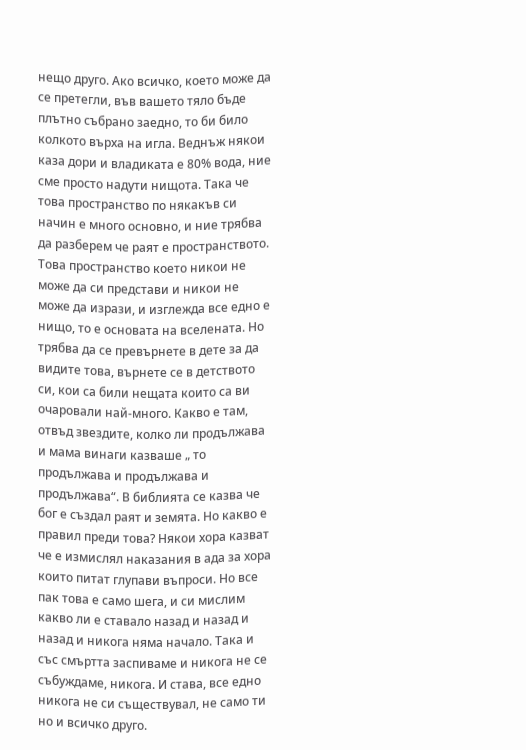нещо друго. Ако всичко, което може да се претегли, във вашето тяло бъде плътно събрано заедно, то би било колкото върха на игла. Веднъж някои каза дори и владиката е 80% вода, ние сме просто надути нищота. Така че това пространство по някакъв си начин е много основно, и ние трябва да разберем че раят е пространството. Това пространство което никои не може да си представи и никои не може да изрази, и изглежда все едно е нищо, то е основата на вселената. Но трябва да се превърнете в дете за да видите това, върнете се в детството си, кои са били нещата които са ви очаровали най-много. Какво е там, отвъд звездите, колко ли продължава и мама винаги казваше „ то продължава и продължава и продължава“. В библията се казва че бог е създал раят и земята. Но какво е правил преди това? Някои хора казват че е измислял наказания в ада за хора които питат глупави въпроси. Но все пак това е само шега, и си мислим какво ли е ставало назад и назад и назад и никога няма начало. Така и със смъртта заспиваме и никога не се събуждаме, никога. И става, все едно никога не си съществувал, не само ти но и всичко друго.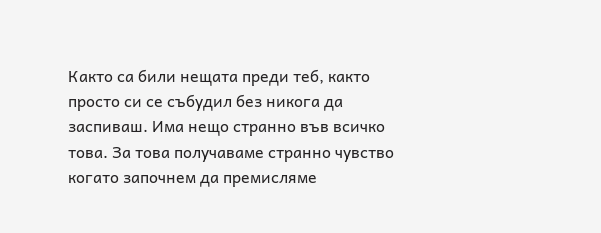Както са били нещата преди теб, както просто си се събудил без никога да заспиваш. Има нещо странно във всичко това. За това получаваме странно чувство когато започнем да премисляме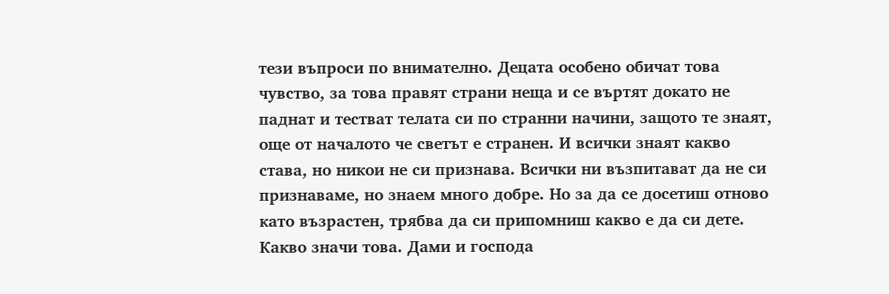тези въпроси по внимателно. Децата особено обичат това чувство, за това правят страни неща и се въртят докато не паднат и тестват телата си по странни начини, защото те знаят, още от началото че светът е странен. И всички знаят какво става, но никои не си признава. Всички ни възпитават да не си признаваме, но знаем много добре. Но за да се досетиш отново като възрастен, трябва да си припомниш какво е да си дете. Какво значи това. Дами и господа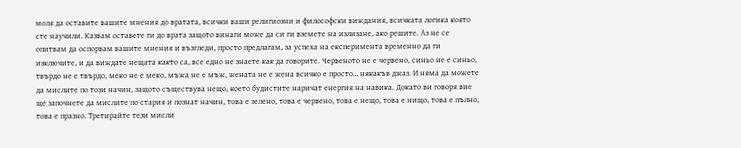моля да оставите вашите мнения до вратата, всички ваши религиозни и философски виждания, всичката логика която сте научили. Казвам оставете ги до врата защото винаги може да си ги вземете на излизане, ако решите. Аз не се опитвам да оспорвам вашите мнения и възгледи, просто предлагам, за успеха на експеримента временно да ги изключите, и да виждате нещата както са, все едно не знаете как да говорите. Червеното не е червено, синьо не е синьо, твърдо не е твърдо, меко не е меко, мъжа не е мъж, жената не е жена всичко е просто… някакъв джаз. И няма да можете да мислите по този начин, защото съществува нещо, което будистите наричат енергия на навика. Докато ви говоря вие ще започнете да мислите по стария и познат начин, това е зелено, това е червено, това е нещо, това е нищо, това е пълно, това е празно. Третирайте тези мисли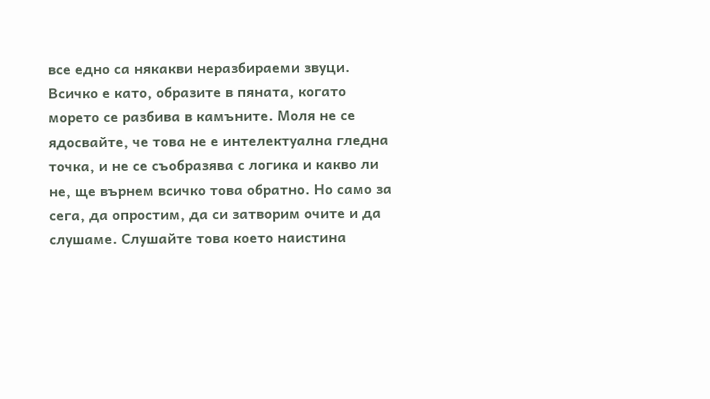все едно са някакви неразбираеми звуци. Всичко е като, образите в пяната, когато морето се разбива в камъните. Моля не се ядосвайте, че това не е интелектуална гледна точка, и не се съобразява с логика и какво ли не, ще върнем всичко това обратно. Но само за сега, да опростим, да си затворим очите и да слушаме. Слушайте това което наистина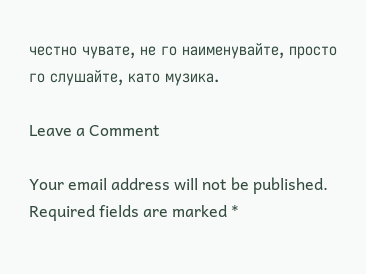честно чувате, не го наименувайте, просто го слушайте, като музика.

Leave a Comment

Your email address will not be published. Required fields are marked *